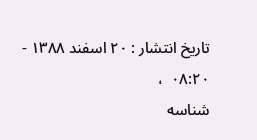تاریخ انتشار : ۲۰ اسفند ۱۳۸۸ - ۰۸:۲۰  ،
شناسه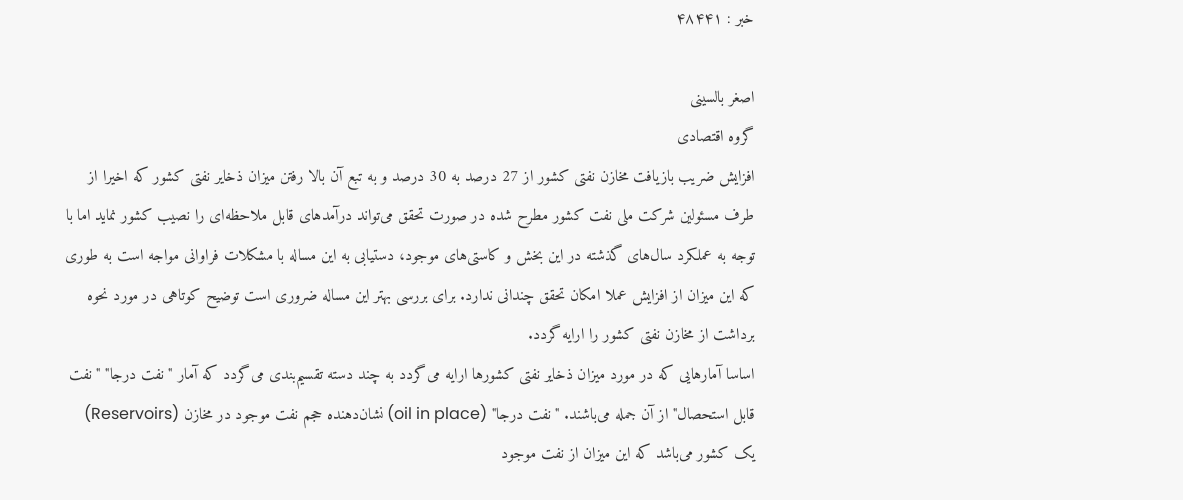خبر : ۴۸۴۴۱

اصغر بالسینی
گروه اقتصادی
افزایش ضریب بازیافت مخازن نفتی کشور از 27 درصد به 30 درصد و به تبع آن بالا رفتن میزان ذخایر نفتی کشور که اخیرا از طرف مسئولین شرکت ملی نفت کشور مطرح شده در صورت تحقق می‌تواند درآمدهای قابل ملاحظه‌ای را نصیب کشور نماید اما با توجه به عملکرد سال‌های گذشته در این بخش و کاستی‌های موجود، دستیابی به این مساله با مشکلات فراوانی مواجه است به طوری که این میزان از افزایش عملا امکان تحقق چندانی ندارد. برای بررسی بهتر این مساله ضروری است توضیح کوتاهی در مورد نحوه برداشت از مخازن نفتی کشور را ارایه گردد.
اساسا آمارهایی که در مورد میزان ذخایر نفتی کشورها ارایه می‌گردد به چند دسته تقسیم‌بندی می‌گردد که آمار "نفت درجا" "نفت قابل استحصال" از آن جمله می‌باشند. "نفت درجا" (oil in place) نشان‌دهنده حجم نفت موجود در مخازن (Reservoirs) یک کشور می‌باشد که این میزان از نفت موجود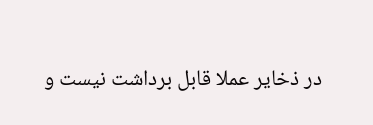در ذخایر عملا قابل برداشت نیست و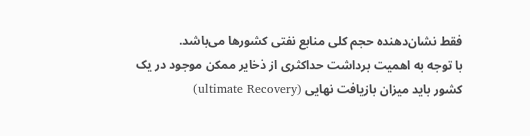فقط نشان‌دهنده حجم کلی منابع نفتی کشورها می‌باشد.
با توجه به اهمیت برداشت حداکثری از ذخایر ممکن موجود در یک کشور باید میزان بازیافت نهایی (ultimate Recovery)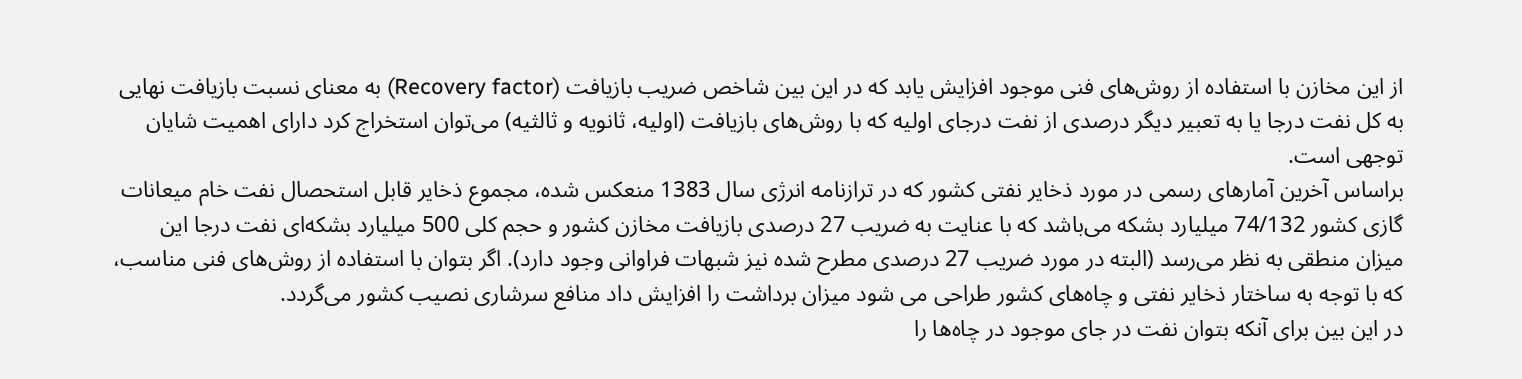از این مخازن با استفاده از روش‌های فنی موجود افزایش یابد که در این بین شاخص ضریب بازیافت (Recovery factor) به معنای نسبت بازیافت نهایی به کل نفت درجا یا به تعبیر دیگر درصدی از نفت درجای اولیه که با روش‌های بازیافت (اولیه، ‌ثانویه و ثالثیه) می‌توان استخراج کرد دارای اهمیت شایان توجهی است.
براساس آخرین آمارهای رسمی در مورد ذخایر نفتی کشور که در ترازنامه انرژی سال 1383 منعکس شده،‌ مجموع ذخایر قابل استحصال نفت خام میعانات گازی کشور 74/132 میلیارد بشکه می‌‌باشد که با عنایت به ضریب 27 درصدی بازیافت مخازن کشور و حجم کلی 500 میلیارد بشکه‌ای نفت درجا این میزان منطقی به نظر می‌رسد (البته در مورد ضریب 27 درصدی مطرح شده نیز شبهات فراوانی وجود دارد). اگر بتوان با استفاده از روش‌های فنی مناسب، که با توجه به ساختار ذخایر نفتی و چاه‌های کشور طراحی می شود میزان برداشت را افزایش داد منافع سرشاری نصیب کشور می‌گردد.
در این بین برای آنکه بتوان نفت در جای موجود در چاه‌ها را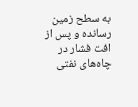به سطح زمین رسانده و پس از افت فشار در چاه‌های نفتی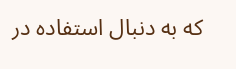که به دنبال استفاده در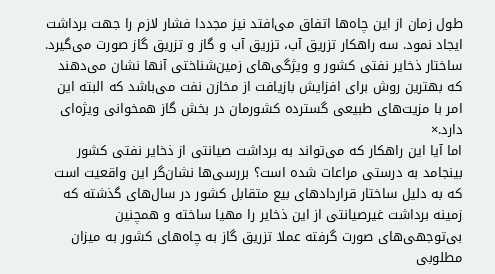طول زمان از این چاه‌ها اتفاق می‌افتد نیز مجددا فشار لازم را جهت برداشت ایجاد نمود. سه راهکار تزریق آب، تزریق آب و گاز و تزریق گاز صورت می‌گیرد. ساختار ذخایر نفتی کشور و ویژگی‌های زمین‌شناختی آنها نشان می‌دهند که بهترین روش برای افزایش بازیافت از مخازن نفت می‌باشد که البته این امر با مزیت‌های طبیعی گسترده کشورمان در بخش گاز همخوانی ویژه‌ای دارد.×
اما آیا این راهکار که می‌تواند به برداشت صیانتی از ذخایر نفتی کشور بینجامد به درستی مراعات شده است؟‌ بررسی‌ها نشان‌گر این واقعیت است که به دلیل ساختار قراردادهای بیع متقابل کشور در سال‌های گذشته که زمینه برداشت غیرصیانتی از این ذخایر را مهیا ساخته و همچنین بی‌توجهی‌های صورت گرفته عملا تزریق گاز به چاه‌های کشور به میزان مطلوبی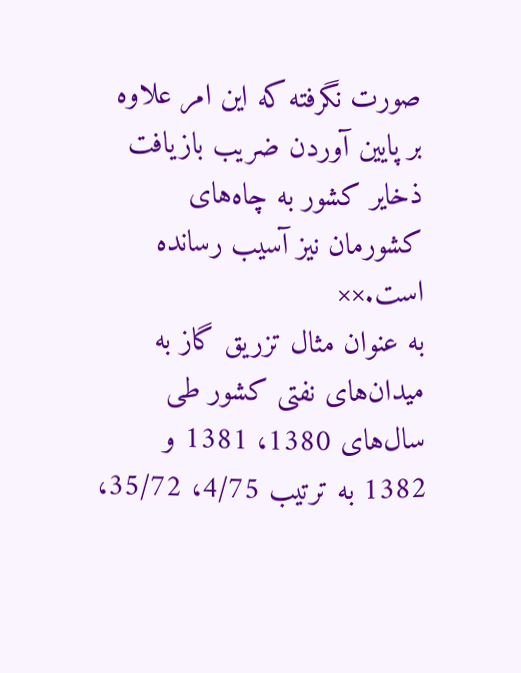صورت نگرفته که این امر علاوه بر پایین آوردن ضریب بازیافت ذخایر کشور به چاه‌های کشورمان نیز آسیب رسانده است.××
به عنوان مثال تزریق گاز به میدان‌های نفتی کشور طی سال‌های 1380، 1381 و 1382 به ترتیب 4/75، 35/72،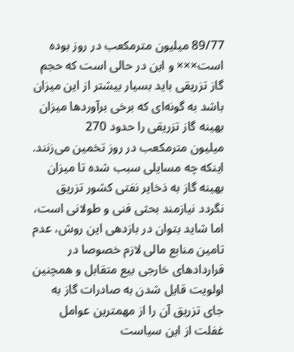89/77 میلیون مترمکعب در روز بوده است××× و این در حالی است که حجم گاز تزریقی باید بسیار بیشتر از این میزان باشد به گونه‌ای که برخی برآوردها میزان بهینه گاز تزریقی را حدود 270 میلیون ‌مترمکعب در روز تخمین می‌زنند. اینکه چه مسایلی سبب شده تا میزان بهینه گاز به ذخایر نفتی کشور تزریق نگردد نیازمند بحثی فنی و طولانی است، اما شاید بتوان در بازدهی این روش، عدم تامین منابع مالی لازم خصوصا در قراردادهای خارجی بیع متقابل و همچنین اولویت قایل شدن به صادرات گاز به جای تزریق آن را از مهمترین عوامل غفلت از این سیاست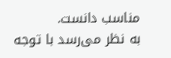مناسب دانست.
به نظر می‌رسد با توجه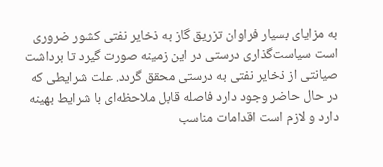به مزایای بسیار فراوان تزریق گاز به ذخایر نفتی کشور ضروری است سیاست‌گذاری درستی در این زمینه صورت گیرد تا برداشت صیانتی از ذخایر نفتی به درستی محقق گردد. علت شرایطی که در حال حاضر وجود دارد فاصله قابل ملاحظه‌ای با شرایط بهینه دارد و لازم است اقدامات مناسب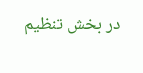در بخش تنظیم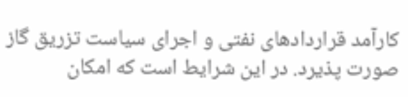کارآمد قراردادهای نفتی و اجرای سیاست تزریق گاز صورت پذیرد. در این شرایط است که امکان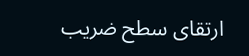ارتقای سطح ضریب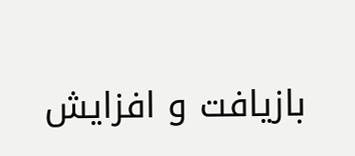بازیافت و افزایش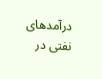درآمدهای نفتی در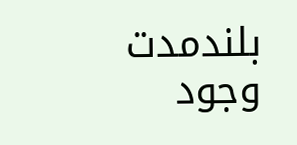بلندمدت وجود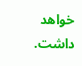خواهد داشت.